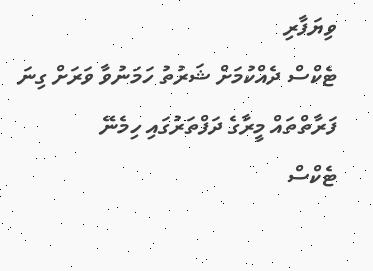ވިޔަފާރި
ޓެކްސް ދެއްކުމަށް ޝަރުތު ހަމަނުވާ ވަރަށް ގިނަ ފަރާތްތައް މީރާގެ ދަފްތަރުގައި ހިމެނޭ
ޓެކްސް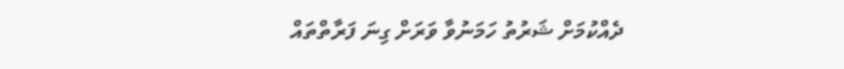ދެއްކުމަށް ޝަރުތު ހަމަނުވާ ވަރަށް ގިނަ ފަރާތްތައް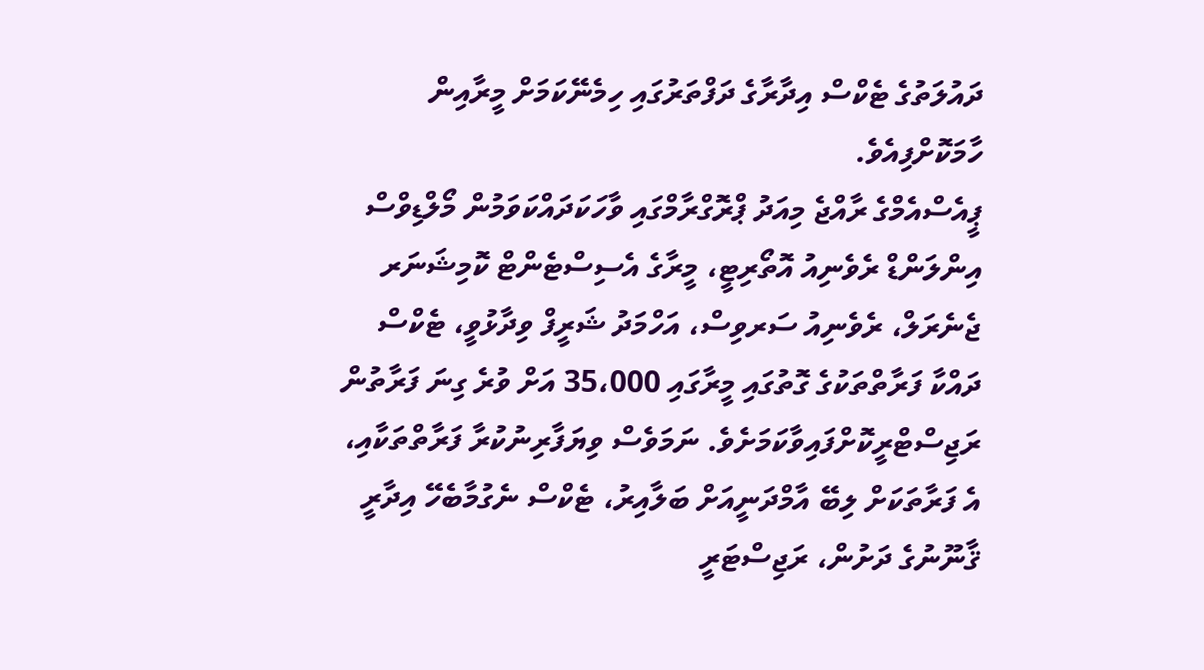ދައުލަތުގެ ޓެކްސް އިދާރާގެ ދަފްތަރުގައި ހިމެނޭކަމަށް މީރާއިން ހާމަކޮށްފިއެވެ.
ޕީއެސްއެމްގެ ރާއްޖެ މިއަދު ޕްރޮގްރާމްގައި ވާހަކަދައްކަވަމުން މޯލްޑިވްސް އިންލަންޑް ރެވެނިއު އޮތޯރިޓީ، މީރާގެ އެސިސްޓެންޓް ކޮމިޝަނަރ ޖެނެރަލް، ރެވެނިއު ސަރވިސް، އަހްމަދު ޝަރީފް ވިދާޅުވީ، ޓެކްސް ދައްކާ ފަރާތްތަކުގެ ގޮތުގައި މީރާގައި 35،000 އަށް ވުރެ ގިނަ ފަރާތުން ރަޖިސްޓްރީކޮށްފައިވާކަމަށެވެ. ނަމަވެސް ވިޔަފާރިނުކުރާ ފަރާތްތަކާއި، އެ ފަރާތަކަށް ލިބޭ އާމްދަނީއަށް ބަލާއިރު، ޓެކްސް ނެގުމާބެހޭ އިދާރީ ޤާނޫނުގެ ދަށުން، ރަޖިސްޓަރީ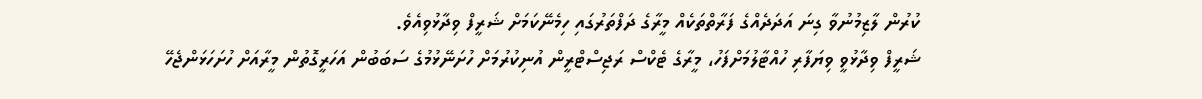ކުރުން ލާޒިމުނުވާ ގިނަ އަދަދެއްގެ ފަރާތްތަކެއް މީރާގެ ދަފްތަރުގައި ހިމެނޭކަމަށް ޝަރީފް ވިދާޅުވިއެވެ.
ޝަރީފް ވިދާޅުވީ ވިޔަފާރި ހުއްޓާލުމަށްފަހު، މީރާގެ ޓެކްސް ރަޖިސްޓްރީން އުނިކުރުމަށް ހުށަނޭޅުމުގެ ސަބަބުން އަހަރީގޮތުން މީރާއަށް ހުށަހަޅަންޖެހޭ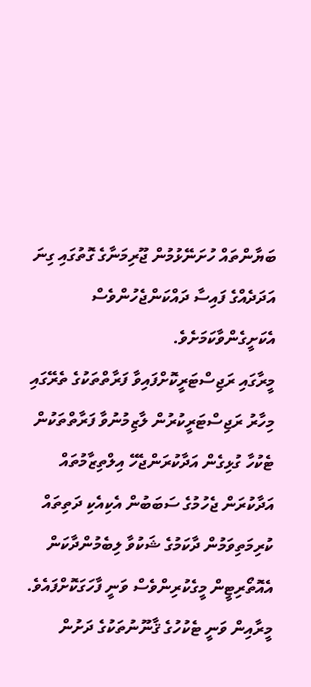ބަޔާންތައް ހުށަނޭޅުމުން ޖޫރިމަނާގެ ގޮތުގައި ގިނަ އަދަދެއްގެ ފައިސާ ދައްކަންޖެހުންވެސް އެކަށީގެންވާކަމަށެވެ.
މީރާގައި ރަޖިސްޓަރީކޮށްފައިވާ ފަރާތްތަކުގެ ތެރޭގައި މިހާރު ރަޖިސްޓަރީކުރުން ލާޒިމުނުވާ ފަރާތްތަކުން ޓެކުހާ ގުޅިގެން އަދާކުރަންޖެހޭ އިލްތިޒާމުތައް އަދާކުރަން ޖެހުމުގެ ސަބަބުން އެކިއެކި ދަތިތައް ކުރިމަތިވަމުން ދާކަމުގެ ޝަކުވާ ލިބެމުންދާކަން އެއޮތޯރިޓީން މީގެކުރިންވެސް ވަނީ ފާހަގަކޮށްފައެވެ.
މީރާއިން ވަނީ ޓެކުހުގެ ޤާނޫނުތަކުގެ ދަށުން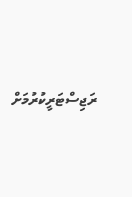ރަޖިސްޓަރީކުރުމަށް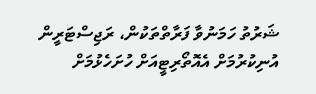ޝަރުތު ހަމަނުވާ ފަރާތްތަކުން، ރަޖިސްޓަރީން އުނިކުރުމަށް އެއޮތޯރިޓީއަށް ހުށަހެޅުމަށް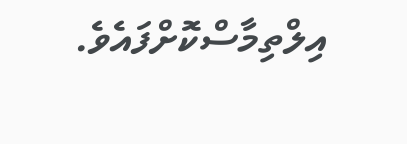އިލްތިމާސްކޮށްފައެވެ.